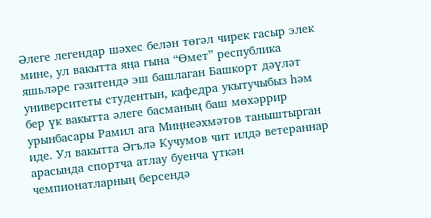Әлеге легендар шәхес белән төгәл чирек гасыр элек мине, ул вакытта яңа гына “Өмет” республика яшьләре гәзитендә эш башлаган Башкорт дәүләт университеты студентын, кафедра укытучыбыз һәм бер үк вакытта әлеге басманың баш мөхәррир урынбасары Рамил ага Миңнеәхмәтов таныштырган иде. Ул вакытта Әгълә Кучумов чит илдә ветераннар арасында спортча атлау буенча үткән чемпионатларның берсендә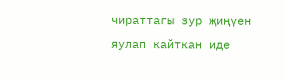чираттагы зур җиңүен яулап кайткан иде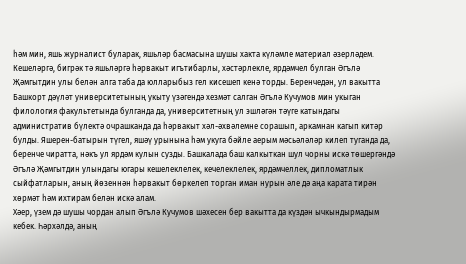һәм мин, яшь журналист буларак, яшьләр басмасына шушы хакта күләмле материал әзерләдем.
Кешеләргә, бигрәк тә яшьләргә һәрвакыт игътибарлы, хәстәрлекле, ярдәмчел булган Әгълә Җәмгытдин улы белән алга таба да юлларыбыз гел кисешеп кенә торды. Беренчедән, ул вакытта Башкорт дәүләт университетының укыту үзәгендә хезмәт салган Әгълә Кучумов мин укыган филология факультетында булганда да, университетның ул эшләгән тәүге катындагы административ бүлектә очрашканда да һәрвакыт хәл-әхвәлемне сорашып, аркамнан кагып китәр булды. Яшерен-батырын түгел, яшәү урынына һәм укуга бәйле аерым мәсьәләләр килеп туганда да, беренче чиратта, нәкъ ул ярдәм кулын сузды. Башкалада баш калкыткан шул чорны искә төшергәндә Әгълә Җәмгытдин улындагы югары кешелеклелек, кечелеклелек, ярдәмчеллек, дипломатлык сыйфатларын, аның йөзеннән һәрвакыт бөркелеп торган иман нурын әле дә аңа карата тирән хөрмәт һәм ихтирам белән искә алам.
Хәер, үзем дә шушы чордан алып Әгълә Кучумов шәхесен бер вакытта да күздән ычкындырмадым кебек. Һәрхәлдә, аның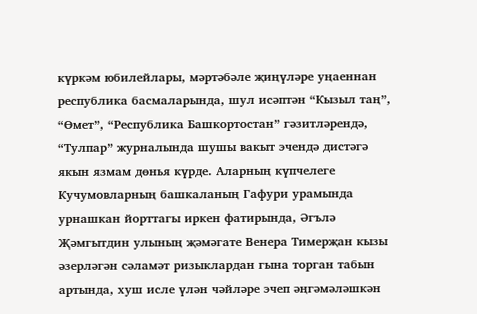күркәм юбилейлары, мәртәбәле җиңүләре уңаеннан республика басмаларында, шул исәптән “Кызыл таң”, “Өмет”, “Республика Башкортостан” гәзитләрендә, “Тулпар” журналында шушы вакыт эчендә дистәгә якын язмам дөнья күрде. Аларның күпчелеге Кучумовларның башкаланың Гафури урамында урнашкан йорттагы иркен фатирында, Әгълә Җәмгытдин улының җәмәгате Венера Тимерҗан кызы әзерләгән сәламәт ризыклардан гына торган табын артында, хуш исле үлән чәйләре эчеп әңгәмәләшкән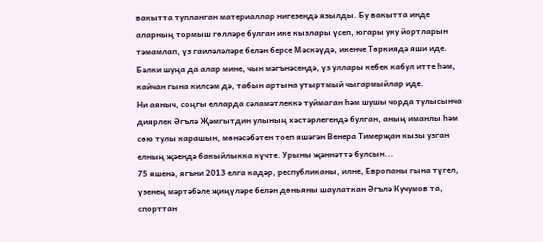вакытта тупланган материаллар нигезендә язылды. Бу вакытта инде аларның тормыш гөлләре булган ике кызлары үсеп, югары уку йортларын тәмамлап, үз гаиләләләре белән берсе Мәскәүдә, икенче Төркиядә яши иде. Бәлки шуңа да алар мине, чын мәгънәсендә, үз уллары кебек кабул итте һәм, кайчан гына килсәм дә, табын артына утыртмый чыгармыйлар иде.
Ни аяныч, соңгы елларда сәламәтлеккә туймаган һәм шушы чорда тулысынча диярлек Әгълә Җәмгытдин улының хәстәрлегендә булган, аның иманлы һәм сөю тулы карашын, мөнәсәбәтен тоеп яшәгән Венера Тимерҗан кызы узган елның җәендә бакыйлыкка күчте. Урыны җәннәттә булсын...
75 яшенә, ягъни 2013 елга кадәр, республиканы, илне, Европаны гына түгел, үзенең мәртәбәле җиңүләре белән дөньяны шаулаткан Әгълә Кучумов та, спорттан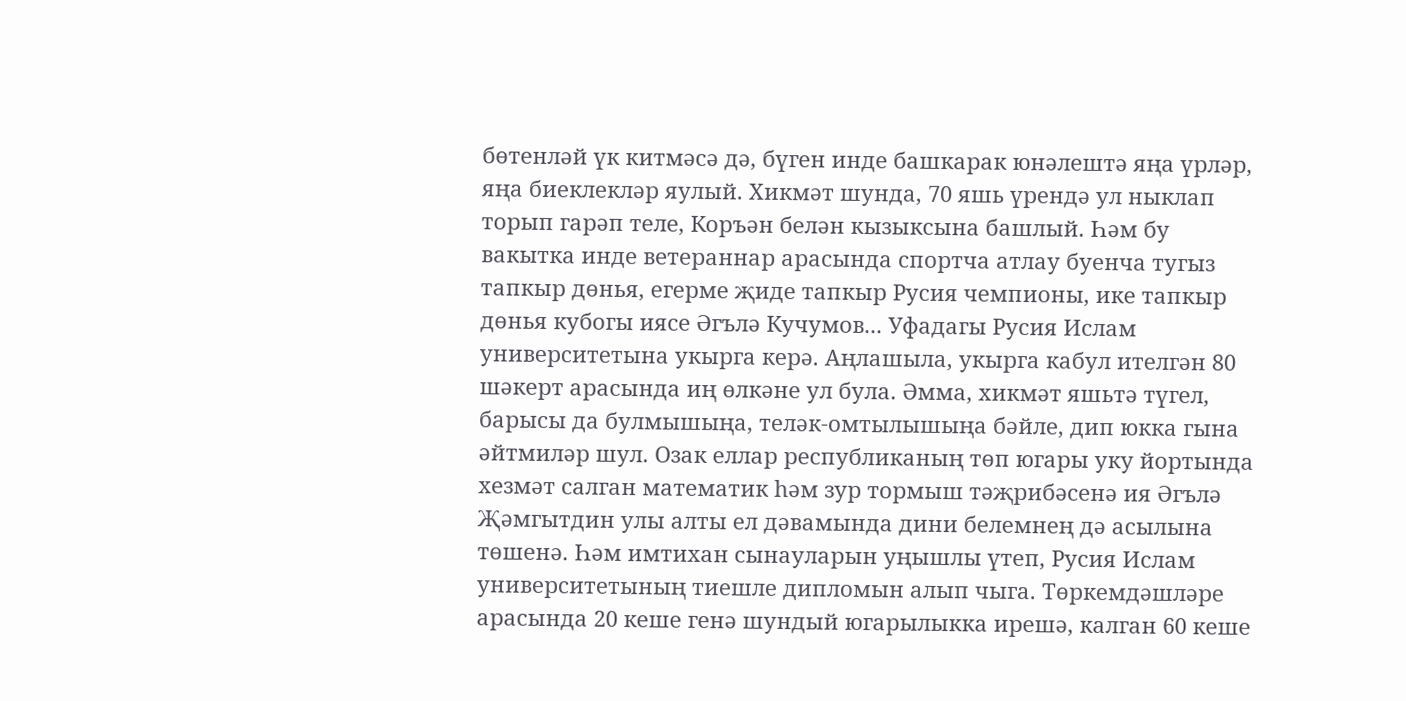бөтенләй үк китмәсә дә, бүген инде башкарак юнәлештә яңа үрләр, яңа биеклекләр яулый. Хикмәт шунда, 70 яшь үрендә ул ныклап торып гарәп теле, Коръән белән кызыксына башлый. Һәм бу вакытка инде ветераннар арасында спортча атлау буенча тугыз тапкыр дөнья, егерме җиде тапкыр Русия чемпионы, ике тапкыр дөнья кубогы иясе Әгълә Кучумов... Уфадагы Русия Ислам университетына укырга керә. Аңлашыла, укырга кабул ителгән 80 шәкерт арасында иң өлкәне ул була. Әмма, хикмәт яшьтә түгел, барысы да булмышыңа, теләк-омтылышыңа бәйле, дип юкка гына әйтмиләр шул. Озак еллар республиканың төп югары уку йортында хезмәт салган математик һәм зур тормыш тәҗрибәсенә ия Әгълә Җәмгытдин улы алты ел дәвамында дини белемнең дә асылына төшенә. Һәм имтихан сынауларын уңышлы үтеп, Русия Ислам университетының тиешле дипломын алып чыга. Төркемдәшләре арасында 20 кеше генә шундый югарылыкка ирешә, калган 60 кеше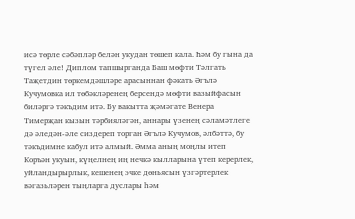исә төрле сәбәпләр белән укудан төшеп кала. Һәм бу гына да түгел әле! Диплом тапшырганда Баш мөфти Тәлгать Таҗетдин төркемдәшләре арасыннан фәкать Әгълә Кучумовка ил төбәкләренең берсендә мөфти вазыйфасын биләргә тәкъдим итә. Бу вакытта җәмәгате Венера Тимерҗан кызын тәрбияләгән, аннары үзенең сәламәтлеге дә әледән-әле сиздереп торган Әгълә Кучумов, әлбәттә, бу тәкъдимне кабул итә алмый. Әмма аның моңлы итеп Коръән укуын, күңелнең иң нечкә кылларына үтеп керерлек, уйландырырлык, кешенең эчке дөньясын үзгәртерлек вәгазьләрен тыңларга дуслары һәм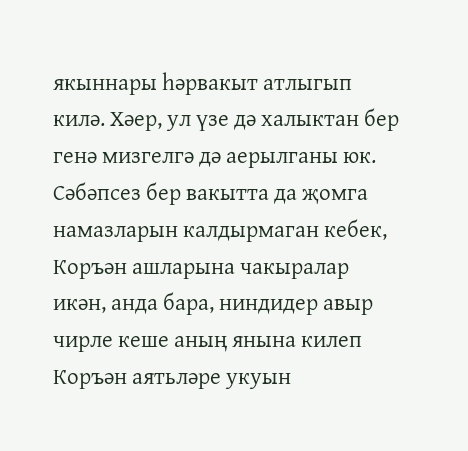якыннары һәрвакыт атлыгып килә. Хәер, ул үзе дә халыктан бер генә мизгелгә дә аерылганы юк. Сәбәпсез бер вакытта да җомга намазларын калдырмаган кебек, Коръән ашларына чакыралар икән, анда бара, ниндидер авыр чирле кеше аның янына килеп Коръән аятьләре укуын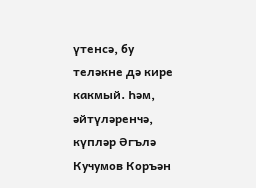үтенсә, бу теләкне дә кире какмый. Һәм, әйтүләренчә, күпләр Әгълә Кучумов Коръән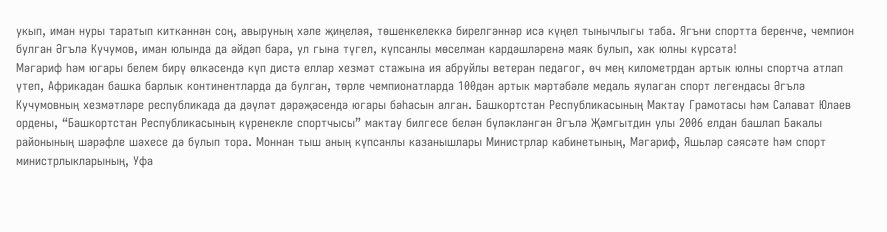укып, иман нуры таратып киткәннән соң, авыруның хәле җиңеләя, төшенкелеккә бирелгәннәр исә күңел тынычлыгы таба. Ягъни спортта беренче, чемпион булган Әгълә Кучумов, иман юлында да әйдәп бара, ул гына түгел, күпсанлы мөселман кардәшләренә маяк булып, хак юлны күрсәтә!
Мәгариф һәм югары белем бирү өлкәсендә күп дистә еллар хезмәт стажына ия абруйлы ветеран педагог, өч мең километрдан артык юлны спортча атлап үтеп, Африкадан башка барлык континентларда да булган, төрле чемпионатларда 100дән артык мәртәбәле медаль яулаган спорт легендасы Әгълә Кучумовның хезмәтләре республикада да дәүләт дәрәҗәсендә югары бәһасын алган. Башкортстан Республикасының Мактау Грамотасы һәм Салават Юлаев ордены, “Башкортстан Республикасының күренекле спортчысы” мактау билгесе белән бүләкләнгән Әгълә Җәмгытдин улы 2006 елдан башлап Бакалы районының шәрәфле шәхесе дә булып тора. Моннан тыш аның күпсанлы казанышлары Министрлар кабинетының, Мәгариф, Яшьләр сәясәте һәм спорт министрлыкларының, Уфа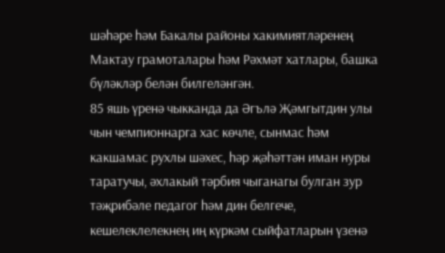шәһәре һәм Бакалы районы хакимиятләренең Мактау грамоталары һәм Рәхмәт хатлары, башка бүләкләр белән билгеләнгән.
85 яшь үренә чыкканда да Әгълә Җәмгытдин улы чын чемпионнарга хас көчле, сынмас һәм какшамас рухлы шәхес, һәр җәһәттән иман нуры таратучы, әхлакый тәрбия чыганагы булган зур тәҗрибәле педагог һәм дин белгече, кешелеклелекнең иң күркәм сыйфатларын үзенә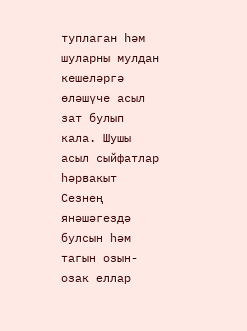туплаган һәм шуларны мулдан кешеләргә өләшүче асыл зат булып кала. Шушы асыл сыйфатлар һәрвакыт Сезнең янәшәгездә булсын һәм тагын озын-озак еллар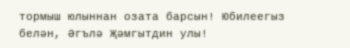тормыш юлыннан озата барсын! Юбилеегыз белән, Әгълә Җәмгытдин улы!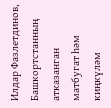Илдар Фазлетдинов,
Башкортстанның атказанган матбугат һәм киңкүләм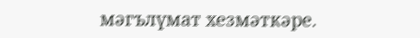мәгълүмат хезмәткәре.